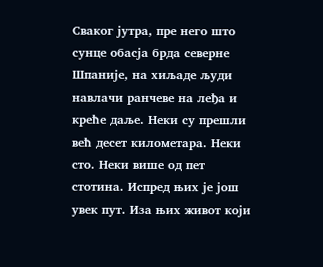Сваког јутра, пре него што сунце обасја брда северне Шпаније, на хиљаде људи навлачи ранчеве на леђа и креће даље. Неки су прешли већ десет километара. Неки сто. Неки више од пет стотина. Испред њих је још увек пут. Иза њих живот који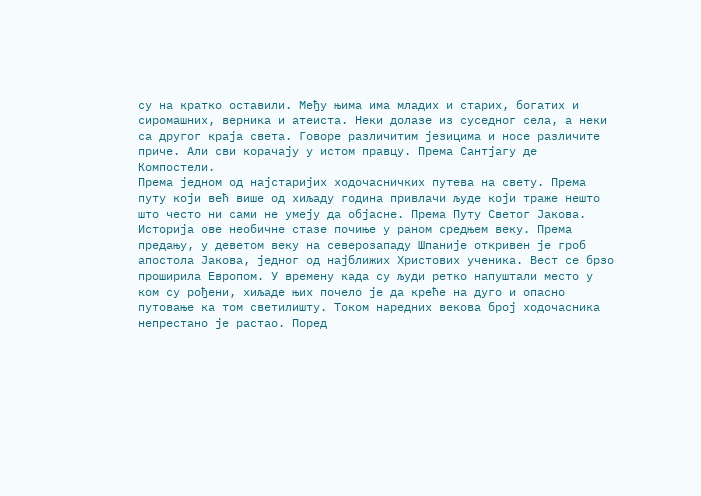су на кратко оставили. Међу њима има младих и старих, богатих и сиромашних, верника и атеиста. Неки долазе из суседног села, а неки са другог краја света. Говоре различитим језицима и носе различите приче. Али сви корачају у истом правцу. Према Сантјагу де Компостели.
Према једном од најстаријих ходочасничких путева на свету. Према путу који већ више од хиљаду година привлачи људе који траже нешто што често ни сами не умеју да објасне. Према Путу Светог Јакова.
Историја ове необичне стазе почиње у раном средњем веку. Према предању, у деветом веку на северозападу Шпаније откривен је гроб апостола Јакова, једног од најближих Христових ученика. Вест се брзо проширила Европом. У времену када су људи ретко напуштали место у ком су рођени, хиљаде њих почело је да креће на дуго и опасно путовање ка том светилишту. Током наредних векова број ходочасника непрестано је растао. Поред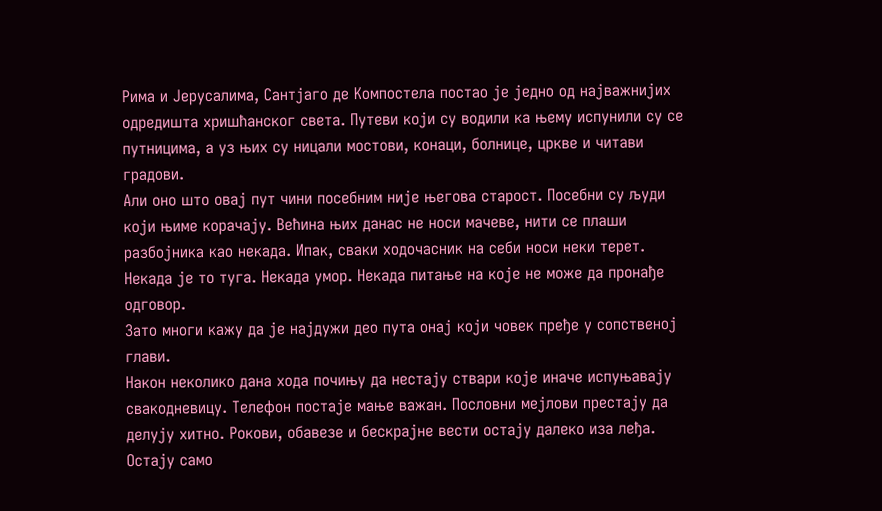Рима и Јерусалима, Сантјаго де Компостела постао је једно од најважнијих одредишта хришћанског света. Путеви који су водили ка њему испунили су се путницима, а уз њих су ницали мостови, конаци, болнице, цркве и читави градови.
Али оно што овај пут чини посебним није његова старост. Посебни су људи који њиме корачају. Већина њих данас не носи мачеве, нити се плаши разбојника као некада. Ипак, сваки ходочасник на себи носи неки терет. Некада је то туга. Некада умор. Некада питање на које не може да пронађе одговор.
Зато многи кажу да је најдужи део пута онај који човек пређе у сопственој глави.
Након неколико дана хода почињу да нестају ствари које иначе испуњавају свакодневицу. Телефон постаје мање важан. Пословни мејлови престају да делују хитно. Рокови, обавезе и бескрајне вести остају далеко иза леђа. Остају само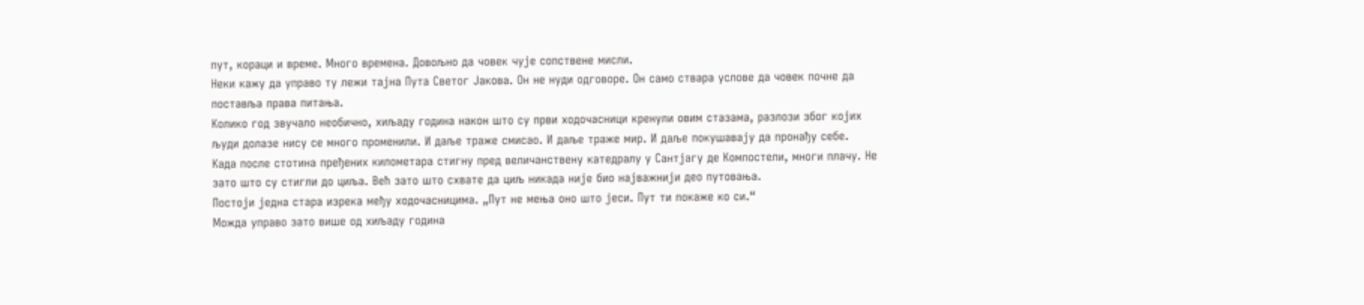пут, кораци и време. Много времена. Довољно да човек чује сопствене мисли.
Неки кажу да управо ту лежи тајна Пута Светог Јакова. Он не нуди одговоре. Он само ствара услове да човек почне да поставља права питања.
Колико год звучало необично, хиљаду година након што су први ходочасници кренули овим стазама, разлози због којих људи долазе нису се много променили. И даље траже смисао. И даље траже мир. И даље покушавају да пронађу себе.
Када после стотина пређених километара стигну пред величанствену катедралу у Сантјагу де Компостели, многи плачу. Не зато што су стигли до циља. Већ зато што схвате да циљ никада није био најважнији део путовања.
Постоји једна стара изрека међу ходочасницима. „Пут не мења оно што јеси. Пут ти покаже ко си.“
Можда управо зато више од хиљаду година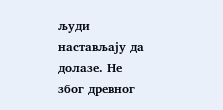људи настављају да долазе. Не због древног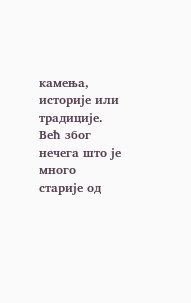камења, историје или традиције. Већ због нечега што је много старије од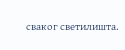сваког светилишта.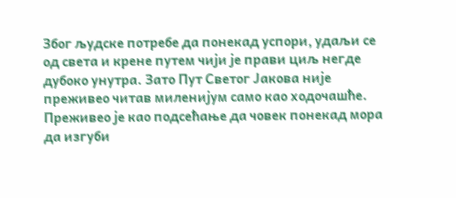Због људске потребе да понекад успори, удаљи се од света и крене путем чији је прави циљ негде дубоко унутра. Зато Пут Светог Јакова није преживео читав миленијум само као ходочашће. Преживео је као подсећање да човек понекад мора да изгуби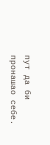пут да би пронашао себе.